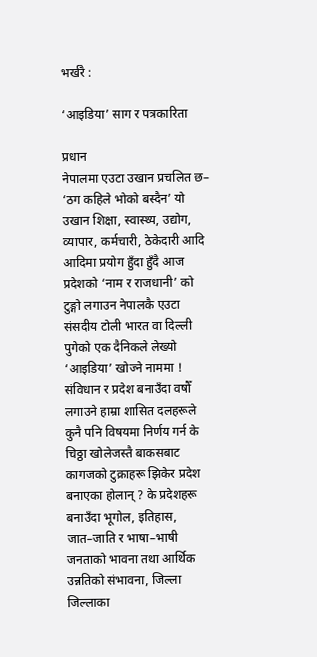भर्खरै :

‘आइडिया’ साग र पत्रकारिता

प्रधान
नेपालमा एउटा उखान प्रचलित छ– ‘ठग कहिले भोको बस्दैन’ यो उखान शिक्षा, स्वास्थ्य, उद्योग, व्यापार, कर्मचारी, ठेकेदारी आदि आदिमा प्रयोग हुँदा हुँदै आज प्रदेशको ‘नाम र राजधानी’ को टुङ्गो लगाउन नेपालकै एउटा संसदीय टोली भारत वा दिल्ली पुगेको एक दैनिकले लेख्यो ‘आइडिया’ खोज्ने नाममा !
संविधान र प्रदेश बनाउँदा वषौँ लगाउने हाम्रा शासित दलहरूले कुनै पनि विषयमा निर्णय गर्न के चिठ्ठा खोलेजस्तै बाकसबाट कागजको टुक्राहरू झिकेर प्रदेश बनाएका होलान् ? के प्रदेशहरू बनाउँदा भूगोल, इतिहास, जात–जाति र भाषा–भाषी जनताको भावना तथा आर्थिक उन्नतिको संभावना, जिल्ला जिल्लाका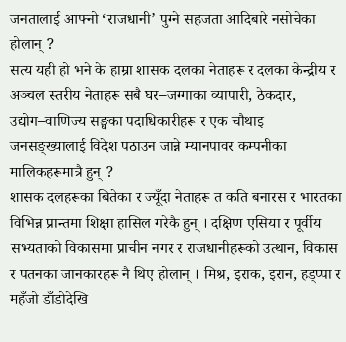जनतालाई आफ्नो ‘राजधानी’ पुग्ने सहजता आदिबारे नसोचेका होलान् ?
सत्य यही हो भने के हाम्रा शासक दलका नेताहरू र दलका केन्द्रीय र अञ्चल स्तरीय नेताहरू सबै घर–जग्गाका व्यापारी, ठेकदार, उद्योग–वाणिज्य सङ्घका पदाधिकारीहरू र एक चौथाइ जनसङ्ख्यालाई विदेश पठाउन जान्ने म्यानपावर कम्पनीका मालिकहरूमात्रै हुन् ?
शासक दलहरूका बितेका र ज्यूँदा नेताहरू त कति बनारस र भारतका विभिन्न प्रान्तमा शिक्षा हासिल गरेकै हुन् । दक्षिण एसिया र पूर्वीय सभ्यताको विकासमा प्राचीन नगर र राजधानीहरूको उत्थान, विकास र पतनका जानकारहरू नै थिए होलान् । मिश्र, इराक, इरान, हड्प्पा र महँजो डाँडोदेखि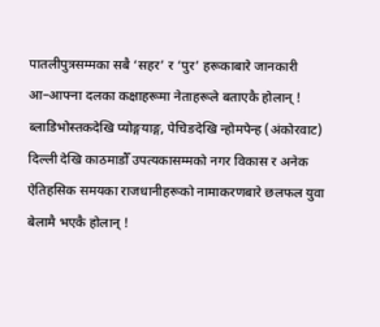पातलीपुत्रसम्मका सबै ‘सहर’ र ‘पुर’ हरूकाबारे जानकारी आ–आफ्ना दलका कक्षाहरूमा नेताहरूले बताएकै होलान् ! ब्लाडिभोस्तकदेखि प्योङ्गयाङ्ग, पेचिङदेखि न्होमपेन्ह (अंकोरवाट) दिल्ली देखि काठमाडौँ उपत्यकासम्मको नगर विकास र अनेक ऐतिहसिक समयका राजधानीहरूको नामाकरणबारे छलफल युवा बेलामै भएकै होलान् !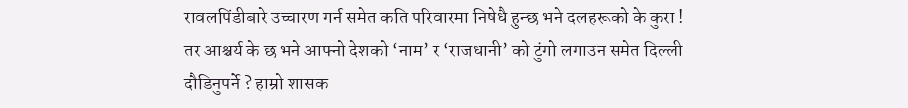रावलपिंडीबारे उच्चारण गर्न समेत कति परिवारमा निषेधै हुन्छ भने दलहरूको के कुरा !
तर आश्चर्य के छ भने आफ्नो देशको ‘नाम’ र ‘राजधानी’ को टुंगो लगाउन समेत दिल्ली दौडिनुपर्ने ? हाम्रो शासक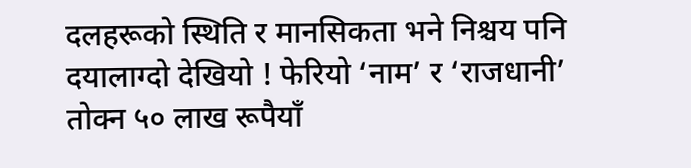दलहरूको स्थिति र मानसिकता भने निश्चय पनि दयालाग्दो देखियो ! फेरियो ‘नाम’ र ‘राजधानी’ तोक्न ५० लाख रूपैयाँ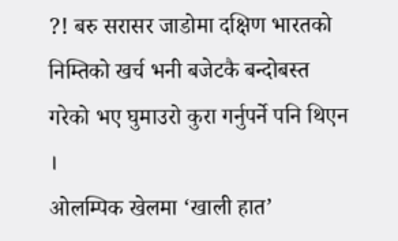?! बरु सरासर जाडोमा दक्षिण भारतको निम्तिको खर्च भनी बजेटकै बन्दोबस्त गरेको भए घुमाउरो कुरा गर्नुपर्ने पनि थिएन ।
ओलम्पिक खेलमा ‘खाली हात’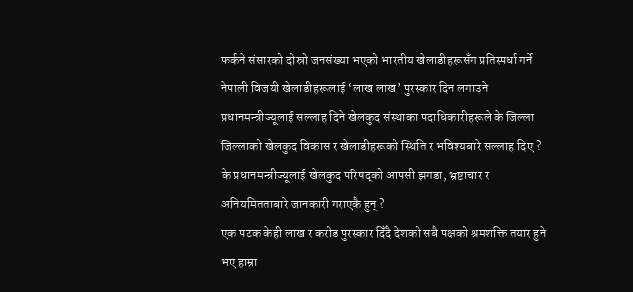फर्कने संसारको दोस्रो जनसंख्या भएको भारतीय खेलाडीहरूसँग प्रतिस्पर्धा गर्ने नेपाली विजयी खेलाडीहरूलाई ‘लाख लाख’ पुरस्कार दिन लगाउने प्रधानमन्त्रीज्यूलाई सल्लाह दिने खेलकुद संस्थाका पदाधिकारीहरूले के जिल्ला जिल्लाको खेलकुद विकास र खेलाडीहरूको स्थिति र भविश्यबारे सल्लाह दिए ? के प्रधानमन्त्रीज्यूलाई खेलकुद परिषद्को आपसी झगडा, भ्रष्टाचार र अनियमितताबारे जानकारी गराएकै हुन् ?
एक पटक केही लाख र करोड पुरस्कार दिँदै देशको सबै पक्षको श्रमशक्ति तयार हुने भए हाम्रा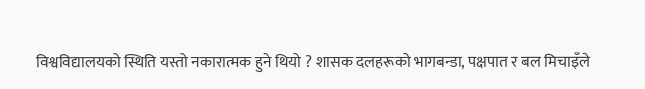विश्वविद्यालयको स्थिति यस्तो नकारात्मक हुने थियो ? शासक दलहरूको भागबन्डा, पक्षपात र बल मिचाइँले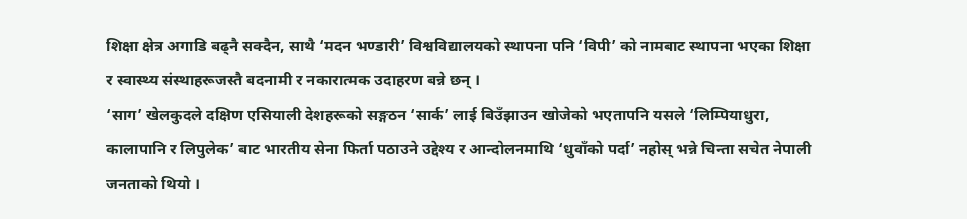शिक्षा क्षेत्र अगाडि बढ्नै सक्दैन, साथै ‘मदन भण्डारी’ विश्वविद्यालयको स्थापना पनि ‘विपी’ को नामबाट स्थापना भएका शिक्षा र स्वास्थ्य संस्थाहरूजस्तै बदनामी र नकारात्मक उदाहरण बन्ने छन् ।
‘साग’ खेलकुदले दक्षिण एसियाली देशहरूको सङ्गठन ‘सार्क’ लाई बिउँझाउन खोजेको भएतापनि यसले ‘लिम्पियाधुरा, कालापानि र लिपुलेक’ बाट भारतीय सेना फिर्ता पठाउने उद्देश्य र आन्दोलनमाथि ‘धुवाँको पर्दा’ नहोस् भन्ने चिन्ता सचेत नेपाली जनताको थियो ।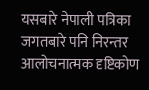यसबारे नेपाली पत्रिका जगतबारे पनि निरन्तर आलोचनात्मक दृष्टिकोण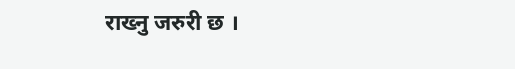राख्नु जरुरी छ ।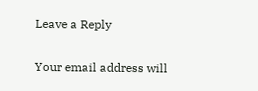Leave a Reply

Your email address will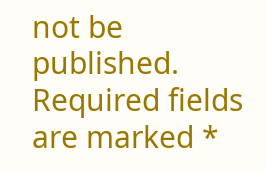not be published. Required fields are marked *